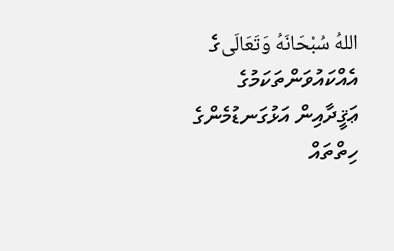اللهُ سُبْحَانَهُ وَتَعَالَىގެ އެއްކައުވަންތަކަމުގެ ޢަޤީދާއިން އަޅުގަނޑުމެންގެ ހިތްތައް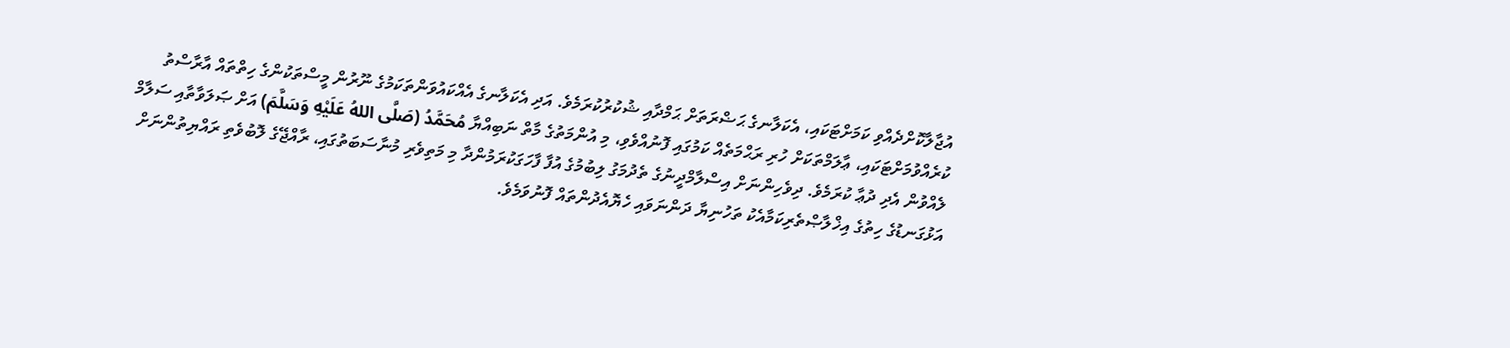އުޖާލާކޮށްދެއްވި ކަމަށްޓަކައި، އެކަލާނގެ ޙަޟްރަތަށް ޙަމްދާއި ޝުކުރުކުރަމެވެ. އަދި އެކަލާނގެ އެއްކައުވަންތަކަމުގެ ނޫރުން މީސްތަކުންގެ ހިތްތައް އާރާސްތު ކުރެއްވުމަށްޓަކައި، ޢާލަމްތަކަށް ހުރި ރަޙްމަތެއް ކަމުގައި ފޮނުއްވެވި، މި އުންމަތުގެ މާތް ނަބިއްޔާ مُحَمَّدُ (صَلَّى اللهُ عَلَيْهِ وَسَلَّمَ) އަށް ޞަލަވާތާއި ސަލާމް ލެއްވުން އެދި ދުޢާ ކުރަމެވެ. ދިވެހިންނަށް އިސްލާމްދީނުގެ ތެދުމަގު ލިބުމުގެ އުފާ ފާހަގަކުރަމުންދާ މި މަތިވެރި މުނާސަބަތުގައި، ރާއްޖޭގެ ލޮބުވެތި ރައްޔިތުންނަށް އަޅުގަނޑުގެ ހިތުގެ އިޚްލާޞްތެރިކަމާއެކު ތަހުނިޔާ ދަންނަވައި ހެޔޮއެދުންތައް ފޮނުވަމެވެ.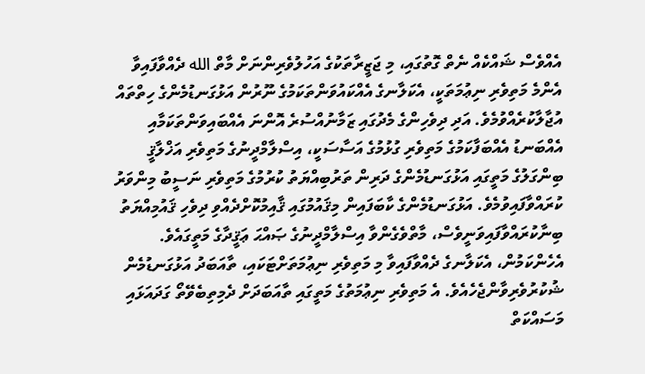އެއްވެސް ޝައްކެއް ނެތް ގޮތުގައި، މި ޖަޒީރާތަކުގެ އަހުލުވެރިންނަށް މާތް الله ދެއްވާފައިވާ އެންމެ މަތިވެރި ނިޢުމަތަކީ، އެކަލާނގެ އެއްކައުވަންތަކަމުގެ ނޫރުން އަޅުގަނޑުމެންގެ ހިތްތައް އުޖާލާކުރެއްވުމެވެ. އަދި ދިވެހިންގެ މެދުގައި ޒަމާނުއްސުރެ އޮންނަ އެއްބައިވަންތަކަމާއި އެއްބަނޑު އެއްބަފާކަމުގެ މަތިވެރި ގުޅުމުގެ އަސާސަކީ، އިސްލާމްދީނުގެ މަތިވެރި އަޚްލާޤީ ބިންގަލުގެ މަތީގައި އަޅުގަނޑުމެންގެ ދަރިން ތަރުބިއްޔަތު ކުރުމުގެ މަތިވެރި ނަސީބު މިންވަރު ކުރައްވާފައިވުމެވެ. އަޅުގަނޑުމެންގެ ކާބަފައިން މިޤައުމުގައި ޤާއިމުކޮށްދެއްވި ދިވެހި ޤައުމިއްޔަތު ބިނާކުރައްވާފައިވަނީވެސް، މާތްވެގެންވާ އިސްލާމްދީނުގެ ޞައްޙަ ޢަޤީދާގެ މަތީގައެވެ.
އެހެންކަމުން، އެކަލާނގެ ދެއްވާފައިވާ މި މަތިވެރި ނިޢުމަތަށްޓަކައި، ތާއަބަދު އަޅުގަނޑުމެން ޝުކުރުވެރިވާންޖެހެއެވެ. އެ މަތިވެރި ނިޢުމަތުގެ މަތީގައި ތާއަބަދަށް ދެމިތިބެވޭތޯ ގަދައަޅައި މަސައްކަތް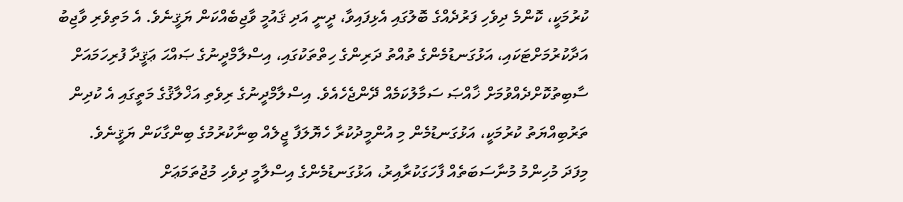ކުރުމަކީ، ކޮންމެ ދިވެހި ފަރުދެއްގެ ބޮލުގައި އެޅިފައިވާ، ދީނީ އަދި ޤައުމީ ވާޖިބެއްކަން ޔަޤީނެވެ. އެ މަތިވެރި ވާޖިބު އަދާކުރުމަށްޓަކައި، އަޅުގަނޑުމެންގެ ތުއްތު ދަރިންގެ ހިތްތަކުގައި، އިސްލާމްދީނުގެ ޞައްޙަ ޢަޤީދާ ފުރިހަމައަށް ސާބިތުކޮށްދެއްވުމަށް ޚާއްޞަ ސަމާލުކަމެއް ދޭންޖެހެއެވެ. އިސްލާމްދީނުގެ ރިވެތި އަޚްލާޤުގެ މަތީގައި އެ ކުދިން ތަރުބިއްޔަތު ކުރުމަކީ، އަޅުގަނޑުމެން މި އުންމީދުކުރާ ހެޔޮލަފާ ޖީލެއް ބިނާކުރުމުގެ ބިންގާކަން ޔަޤީނެވެ.
މިފަދަ މުހިންމު މުނާސަބަތެއް ފާހަގަކުރާއިރު، އަޅުގަނޑުމެންގެ އިސްލާމީ ދިވެހި މުޖުތަމަޢަށް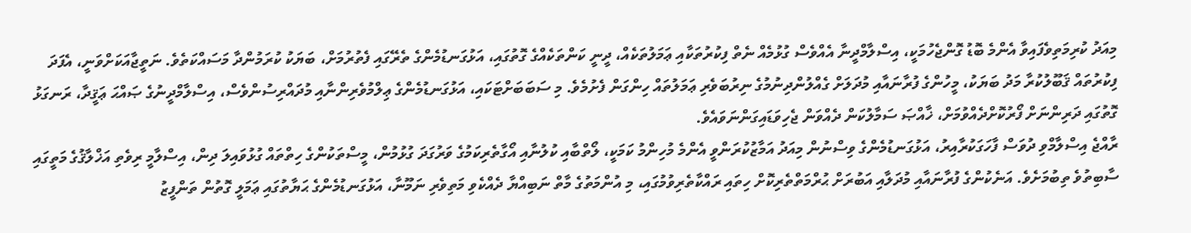މިއަދު ކުރިމަތިވެފައިވާ އެންމެ ބޮޑު ގޮންޖެހުމަކީ، އިސްލާމްދީނާ އެއްވެސް ގުޅުމެއް ނެތް ފިކުރުތަކާއި ޢަމަލުތަކެއް، ދީނީ ކަންތަކެއްގެ ގޮތުގައި، އަޅުގަނޑުމެންގެ ތެރޭގައި ފެތުރުމަށް، ބަޔަކު ކުރަމުންދާ މަސައްކަތެވެ. ނަތީޖާއަކަށްވަނީ، އެފަދަ ފިކުރުތައް ޤަބޫލުކުރާ މަދު ބަޔަކު، މީހުންގެ ފުރާނައާއި މުދަލަށް ގެއްލުންދިނުމުގެ ނިރުބަވެރި ޢަމަލުތައް ހިންގަން ފެށުމެވެ. މި ސަބަބަށްޓަކައި، އަޅުގަނޑުމެންގެ ޢިލްމުވެރިންނާއި މުދައްރިސުންވެސް، އިސްލާމްދީނުގެ ޞައްޙަ ޢަޤީދާ، ރަނގަޅު ގޮތުގައި ދަރިންނަށް ފޯރުކޮށްދެއްވުމަށް، ޚާއްޞަ ސަމާލުކަން ދެއްވަން ޖެހިވަޑައިގަންނަވައެވެ.
ރާއްޖެ އިސްލާމްވި ދުވަސް ފާހަގަކުރާއިރު، އަޅުގަނޑުމެންގެ ވިސްނުން މިއަދު އަމާޒުކުރަންވީ އެންމެ މުހިންމު ކަމަކީ، ލޯތްބާއި ކުލުނާއި އޯގާތެރިކަމުގެ ވަރުގަދަ ގުޅުމުން، މީސްތަކުންގެ ހިތްތައް ގުޅުވައިލަ ދިން، އިސްލާމީ ރިވެތި އަޚްލާޤުގެ މަތީގައި ސާބިތުވެ ތިބުމަށެވެ. އަނެކުންގެ ފުރާނައާއި މުދަލާއި އަބުރަށް ޙުރްމަތްތެރިކޮށް ހިތައި ރައްކާތެރިވުމުގައި، މި އުންމަތުގެ މާތް ނަބިއްޔާ ދެއްކެވި މަތިވެރި ނަމޫނާ، އަޅުގަނޑުމެންގެ ޙަޔާތުގައި ޢަމަލީ ގޮތުން ތަންފީޒު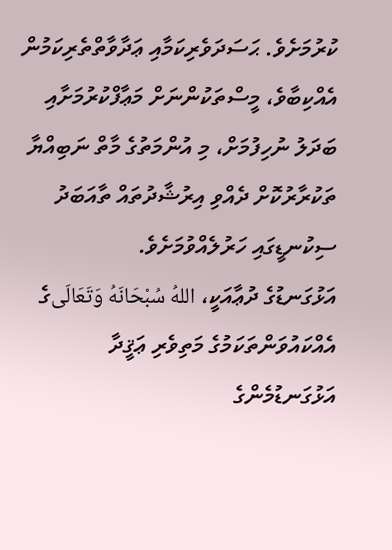ކުރުމަށެވެ. ޙަސަދަވެރިކަމާއި ޢަދާވާތްތެރިކަމުން އެއްކިބާވެ، މީސްތަކުންނަށް މަޢާފްކުރުމަށާއި ބަދަލު ނުހިފުމަށް، މި އުންމަތުގެ މާތް ނަބިއްޔާ ތަކުރާރުކޮށް ދެއްވި އިރުޝާދުތައް ތާއަބަދު ސިކުނޑީގައި ހަރުލެއްވުމަށެވެ.
އަޅުގަނޑުގެ ދުޢާއަކީ، اللهُ سُبْحَانَهُ وَتَعَالَىގެ އެއްކައުވަންތަކަމުގެ މަތިވެރި ޢަޤީދާ އަޅުގަނޑުމެންގެ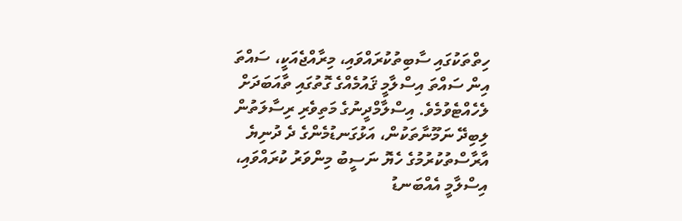ހިތްތަކުގައި ސާބިތުކުރައްވައި، މިރާއްޖެއަކީ، ސައްތަ އިން ސައްތަ އިސްލާމީ ޤައުމެއްގެ ގޮތުގައި ތާއަބަދަށް ލެހެއްޓެވުމެވެ. އިސްލާމްދީނުގެ މަތިވެރި ރިސާލަތުން ލިބިދޭ ނަމޫނާތަކުން، އަޅުގަނޑުމެންގެ ދެ ދުނިޔެ އާރާސްތުކުރުމުގެ ހެޔޮ ނަސީބު މިންވަރު ކުރައްވައި، އިސްލާމީ އެއްބަނޑު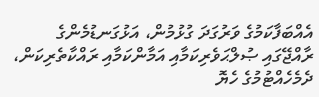އެއްބަފާކަމުގެ ވަރުގަދަ ގުޅުމުން، އަޅުގަނޑުމެންގެ ރާއްޖޭގައި ޞުލްޙަވެރިކަމާއި އަމާންކަމާއި ރައްކާތެރިކަން، ދެމެހެއްޓުމުގެ ހެޔޮ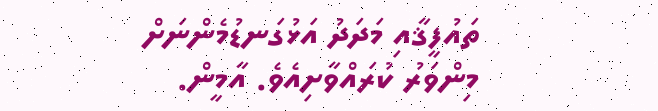ތައުފީޤާއި މަދަދު އަޅުގަނޑުމެންނަށް މިންވަރު ކުރައްވާށިއެވެ. އާމީން.